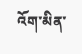འོག་མིན་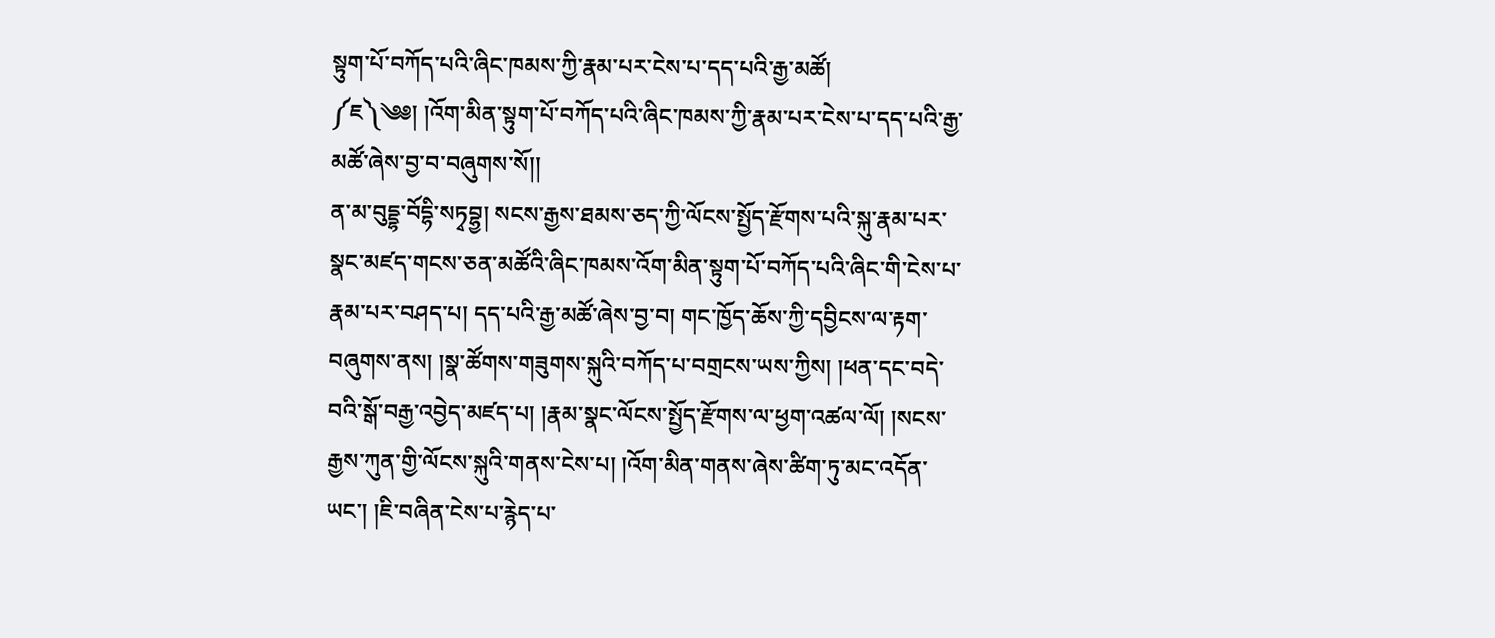སྟུག་པོ་བཀོད་པའི་ཞིང་ཁམས་ཀྱི་རྣམ་པར་ངེས་པ་དད་པའི་རྒྱ་མཚོ།
༼ཇ༽༄༅། །འོག་མིན་སྟུག་པོ་བཀོད་པའི་ཞིང་ཁམས་ཀྱི་རྣམ་པར་ངེས་པ་དད་པའི་རྒྱ་མཚོ་ཞེས་བྱ་བ་བཞུགས་སོ།།
ན་མ་བུདྡྷ་བོདྷི་སཏྭབྷྱ། སངས་རྒྱས་ཐམས་ཅད་ཀྱི་ལོངས་སྤྱོད་རྫོགས་པའི་སྐུ་རྣམ་པར་སྣང་མཛད་གངས་ཅན་མཚོའི་ཞིང་ཁམས་འོག་མིན་སྟུག་པོ་བཀོད་པའི་ཞིང་གི་ངེས་པ་རྣམ་པར་བཤད་པ། དད་པའི་རྒྱ་མཚོ་ཞེས་བྱ་བ། གང་ཁྱོད་ཆོས་ཀྱི་དབྱིངས་ལ་རྟག་བཞུགས་ནས། །སྣ་ཚོགས་གཟུགས་སྐུའི་བཀོད་པ་བགྲངས་ཡས་ཀྱིས། །ཕན་དང་བདེ་བའི་སྒོ་བརྒྱ་འབྱེད་མཛད་པ། །རྣམ་སྣང་ལོངས་སྤྱོད་རྫོགས་ལ་ཕྱག་འཚལ་ལོ། །སངས་རྒྱས་ཀུན་གྱི་ལོངས་སྐུའི་གནས་ངེས་པ། །འོག་མིན་གནས་ཞེས་ཚིག་ཏུ་མང་འདོན་ཡང་། །ཇི་བཞིན་ངེས་པ་རྙེད་པ་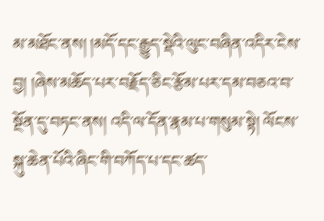མ་མཐོང་ནས། །མདོ་དང་རྒྱུད་སྡེའི་ལུང་བཞིན་འདིར་ངེས་བྱ། །ཞེས་མཆོད་པར་བརྗོད་ཅིང་རྩོམ་པར་དམ་བཅའ་བ་སྔོན་དུ་བཏང་ནས། འདི་ལ་དོན་རྣམ་པ་གསུམ་སྟེ། ལོངས་སྐུ་ཆེན་པོའི་ཞིང་གི་བཀོད་པ་དང་ཚད་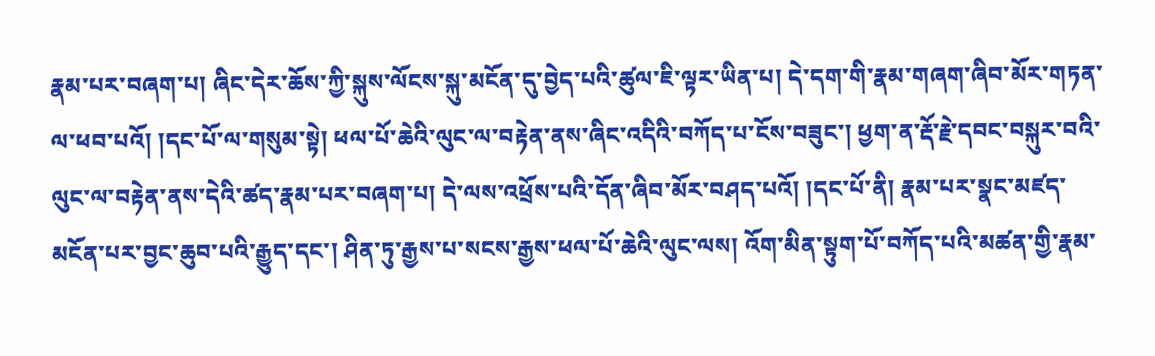རྣམ་པར་བཞག་པ། ཞིང་དེར་ཆོས་ཀྱི་སྐུས་ལོངས་སྐུ་མངོན་དུ་བྱེད་པའི་ཚུལ་ཇི་ལྟར་ཡིན་པ། དེ་དག་གི་རྣམ་གཞག་ཞིབ་མོར་གཏན་ལ་ཕབ་པའོ། །དང་པོ་ལ་གསུམ་སྟེ། ཕལ་པོ་ཆེའི་ལུང་ལ་བརྟེན་ནས་ཞིང་འདིའི་བཀོད་པ་ངོས་བཟུང་། ཕྱག་ན་རྡོ་རྗེ་དབང་བསྐུར་བའི་ལུང་ལ་བརྟེན་ནས་དེའི་ཚད་རྣམ་པར་བཞག་པ། དེ་ལས་འཕྲོས་པའི་དོན་ཞིབ་མོར་བཤད་པའོ། །དང་པོ་ནི། རྣམ་པར་སྣང་མཛད་མངོན་པར་བྱང་ཆུབ་པའི་རྒྱུད་དང་། ཤིན་ཏུ་རྒྱས་པ་སངས་རྒྱས་ཕལ་པོ་ཆེའི་ལུང་ལས། འོག་མིན་སྟུག་པོ་བཀོད་པའི་མཚན་གྱི་རྣམ་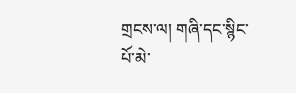གྲངས་ལ། གཞི་དང་སྙིང་པོ་མེ་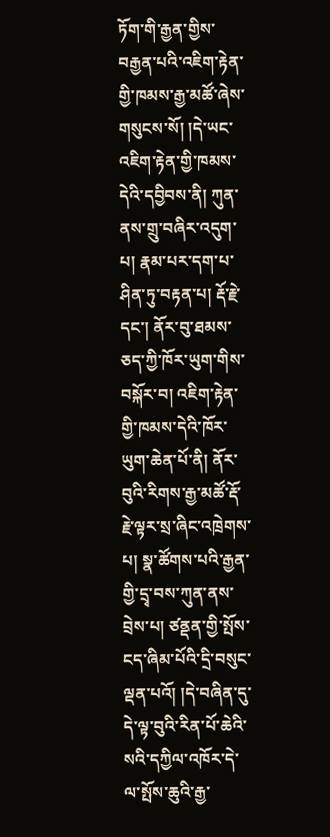ཏོག་གི་རྒྱན་གྱིས་བརྒྱན་པའི་འཇིག་རྟེན་གྱི་ཁམས་རྒྱ་མཚོ་ཞེས་གསུངས་སོ། །དེ་ཡང་འཇིག་རྟེན་གྱི་ཁམས་དེའི་དབྱིབས་ནི། ཀུན་ནས་གྲུ་བཞིར་འདུག་པ། རྣམ་པར་དག་པ་ཤིན་ཏུ་བརྟན་པ། རྡོ་རྗེ་དང་། ནོར་བུ་ཐམས་ཅད་ཀྱི་ཁོར་ཡུག་གིས་བསྐོར་བ། འཇིག་རྟེན་གྱི་ཁམས་དེའི་ཁོར་ཡུག་ཆེན་པོ་ནི། ནོར་བུའི་རིགས་རྒྱ་མཚོ་རྡོ་རྗེ་ལྟར་སྲ་ཞིང་འཁྲེགས་པ། སྣ་ཚོགས་པའི་རྒྱན་གྱི་དྲྭ་བས་ཀུན་ནས་བྲེས་པ། ཙནྡན་གྱི་སྤོས་ངད་ཞིམ་པོའི་དྲི་བསུང་ལྡན་པའོ། །དེ་བཞིན་དུ་དེ་ལྟ་བུའི་རིན་པོ་ཆེའི་སའི་དཀྱིལ་འཁོར་དེ་ལ་སྤོས་ཆུའི་རྒྱ་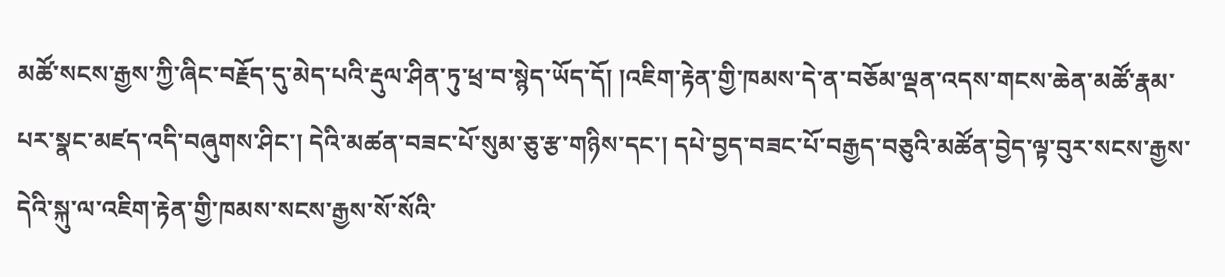མཚོ་སངས་རྒྱས་ཀྱི་ཞིང་བརྗོད་དུ་མེད་པའི་རྡུལ་ཤིན་ཏུ་ཕྲ་བ་སྙེད་ཡོད་དོ། །འཇིག་རྟེན་གྱི་ཁམས་དེ་ན་བཅོམ་ལྡན་འདས་གངས་ཆེན་མཚོ་རྣམ་པར་སྣང་མཛད་འདི་བཞུགས་ཤིང་། དེའི་མཚན་བཟང་པོ་སུམ་ཅུ་རྩ་གཉིས་དང་། དཔེ་བྱད་བཟང་པོ་བརྒྱད་བཅུའི་མཚོན་བྱེད་ལྟ་བུར་སངས་རྒྱས་དེའི་སྐུ་ལ་འཇིག་རྟེན་གྱི་ཁམས་སངས་རྒྱས་སོ་སོའི་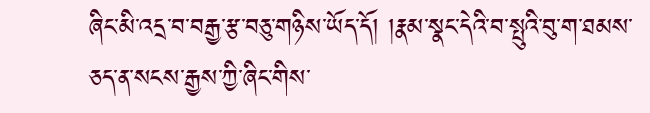ཞིང་མི་འདྲ་བ་བརྒྱ་རྩ་བཅུ་གཉིས་ཡོད་དོ། །རྣམ་སྣང་དེའི་བ་སྤུའི་བུ་ག་ཐམས་ཅད་ན་སངས་རྒྱས་ཀྱི་ཞིང་གིས་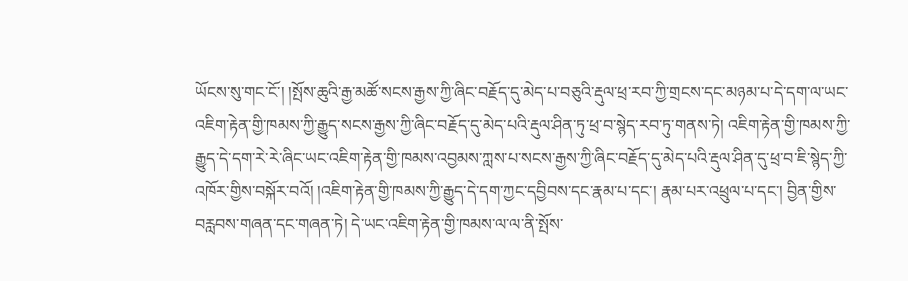ཡོངས་སུ་གང་ངོ་། །སྤོས་ཆུའི་རྒྱ་མཚོ་སངས་རྒྱས་ཀྱི་ཞིང་བརྗོད་དུ་མེད་པ་བཅུའི་རྡུལ་ཕྲ་རབ་ཀྱི་གྲངས་དང་མཉམ་པ་དེ་དག་ལ་ཡང་འཇིག་རྟེན་གྱི་ཁམས་ཀྱི་རྒྱུད་སངས་རྒྱས་ཀྱི་ཞིང་བརྗོད་དུ་མེད་པའི་རྡུལ་ཤིན་ཏུ་ཕྲ་བ་སྙེད་རབ་ཏུ་གནས་ཏེ། འཇིག་རྟེན་གྱི་ཁམས་ཀྱི་རྒྱུད་དེ་དག་རེ་རེ་ཞིང་ཡང་འཇིག་རྟེན་གྱི་ཁམས་འབྱམས་ཀླས་པ་སངས་རྒྱས་ཀྱི་ཞིང་བརྗོད་དུ་མེད་པའི་རྡུལ་ཤིན་དུ་ཕྲ་བ་ཇི་སྙེད་ཀྱི་འཁོར་གྱིས་བསྐོར་བའོ། །འཇིག་རྟེན་གྱི་ཁམས་ཀྱི་རྒྱུད་དེ་དག་ཀྱང་དབྱིབས་དང་རྣམ་པ་དང་། རྣམ་པར་འཕྲུལ་པ་དང་། བྱིན་གྱིས་བརླབས་གཞན་དང་གཞན་ཏེ། དེ་ཡང་འཇིག་རྟེན་གྱི་ཁམས་ལ་ལ་ནི་སྤོས་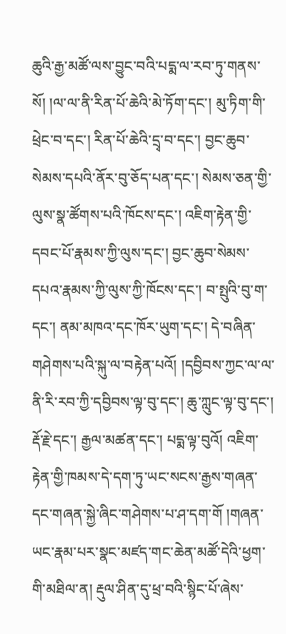ཆུའི་རྒྱ་མཚོ་ལས་བྱུང་བའི་པདྨ་ལ་རབ་ཏུ་གནས་སོ། །ལ་ལ་ནི་རིན་པོ་ཆེའི་མེ་ཏོག་དང་། མུ་ཏིག་གི་ཕྲེང་བ་དང་། རིན་པོ་ཆེའི་དྲྭ་བ་དང་། བྱང་ཆུབ་སེམས་དཔའི་ནོར་བུ་ཅོད་པན་དང་། སེམས་ཅན་གྱི་ལུས་སྣ་ཚོགས་པའི་ཁོངས་དང་། འཇིག་རྟེན་གྱི་དབང་པོ་རྣམས་ཀྱི་ལུས་དང་། བྱང་ཆུབ་སེམས་དཔའ་རྣམས་ཀྱི་ལུས་ཀྱི་ཁོངས་དང་། བ་སྤུའི་བུ་ག་དང་། ནམ་མཁའ་དང་ཁོར་ཡུག་དང་། དེ་བཞིན་གཤེགས་པའི་སྐུ་ལ་བརྟེན་པའོ། །དབྱིབས་ཀྱང་ལ་ལ་ནི་རི་རབ་ཀྱི་དབྱིབས་ལྟ་བུ་དང་། ཆུ་ཀླུང་ལྟ་བུ་དང་། རྡོ་རྗེ་དང་། རྒྱལ་མཚན་དང་། པདྨ་ལྟ་བུའོ། འཇིག་རྟེན་གྱི་ཁམས་དེ་དག་ཏུ་ཡང་སངས་རྒྱས་གཞན་དང་གཞན་སྐྱེ་ཞིང་གཤེགས་པ་ཤ་དག་གོ །གཞན་ཡང་རྣམ་པར་སྣང་མཛད་གང་ཆེན་མཚོ་དེའི་ཕྱག་གི་མཐིལ་ན། རྡུལ་ཤིན་དུ་ཕྲ་བའི་སྙིང་པོ་ཞེས་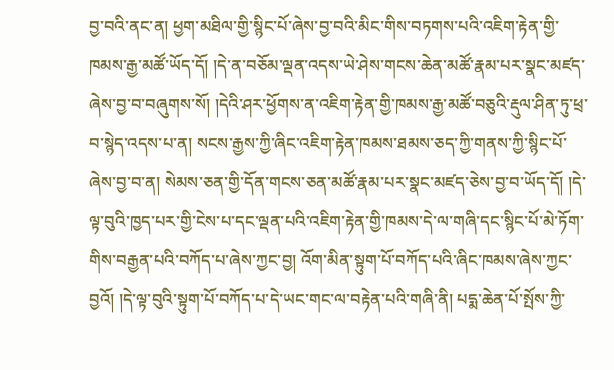བྱ་བའི་ནང་ན། ཕྱག་མཐིལ་གྱི་སྙིང་པོ་ཞེས་བྱ་བའི་མིང་གིས་བཏགས་པའི་འཇིག་རྟེན་གྱི་ཁམས་རྒྱ་མཚོ་ཡོད་དོ། །དེ་ན་བཅོམ་ལྡན་འདས་ཡེ་ཤེས་གངས་ཆེན་མཚོ་རྣམ་པར་སྣང་མཛད་ཞེས་བྱ་བ་བཞུགས་སོ། །དེའི་ཤར་ཕྱོགས་ན་འཇིག་རྟེན་གྱི་ཁམས་རྒྱ་མཚོ་བཅུའི་རྡུལ་ཤིན་ཏུ་ཕྲ་བ་སྙེད་འདས་པ་ན། སངས་རྒྱས་ཀྱི་ཞིང་འཇིག་རྟེན་ཁམས་ཐམས་ཅད་ཀྱི་གནས་ཀྱི་སྙིང་པོ་ཞེས་བྱ་བ་ན། སེམས་ཅན་གྱི་དོན་གངས་ཅན་མཚོ་རྣམ་པར་སྣང་མཛད་ཅེས་བྱ་བ་ཡོད་དོ། །དེ་ལྟ་བུའི་ཁྱད་པར་གྱི་ངེས་པ་དང་ལྡན་པའི་འཇིག་རྟེན་གྱི་ཁམས་དེ་ལ་གཞི་དང་སྙིང་པོ་མེ་ཏོག་གིས་བརྒྱན་པའི་བཀོད་པ་ཞེས་ཀྱང་བྱ། འོག་མིན་སྟུག་པོ་བཀོད་པའི་ཞིང་ཁམས་ཞེས་ཀྱང་བྱའོ། །དེ་ལྟ་བུའི་སྟུག་པོ་བཀོད་པ་དེ་ཡང་གང་ལ་བརྟེན་པའི་གཞི་ནི། པདྨ་ཆེན་པོ་སྤོས་ཀྱི་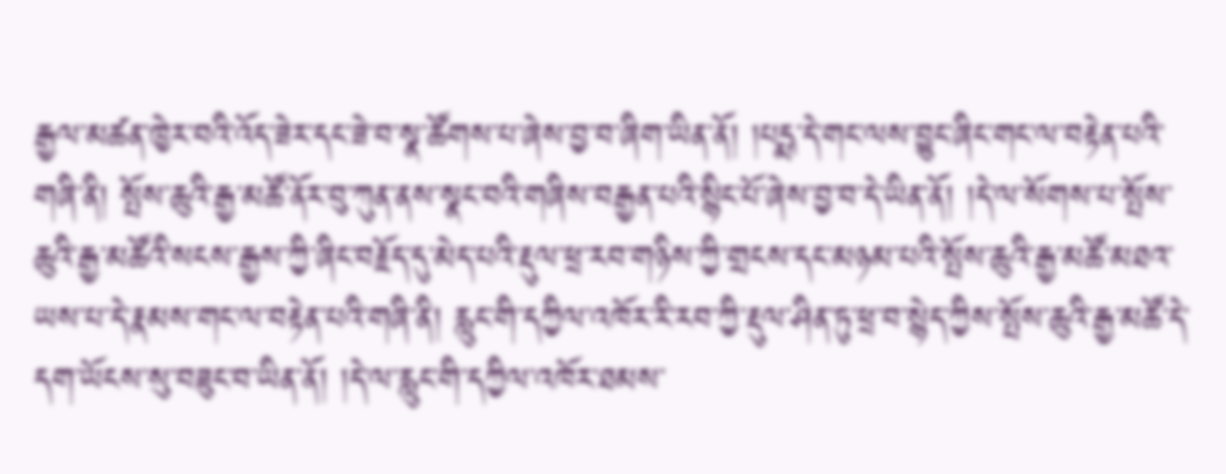རྒྱལ་མཚན་ཁྱེར་བའི་འོད་ཟེར་དང་ཟེ་བ་སྣ་ཚོགས་པ་ཞེས་བྱ་བ་ཞིག་ཡིན་ནོ། །པདྨ་དེ་གང་ལས་བྱུང་ཞིང་གང་ལ་བརྟེན་པའི་གཞི་ནི། སྤོས་ཆུའི་རྒྱ་མཚོ་ནོར་བུ་ཀུན་ནས་སྣང་བའི་གཞིས་བརྒྱན་པའི་སྙིང་པོ་ཞེས་བྱ་བ་དེ་ཡིན་ནོ། །དེ་ལ་སོགས་པ་སྤོས་ཆུའི་རྒྱ་མཚོའི་སངས་རྒྱས་ཀྱི་ཞིང་བརྗོད་དུ་མེད་པའི་རྡུལ་ཕྲ་རབ་གཉིས་ཀྱི་གྲངས་དང་མཉམ་པའི་སྤོས་ཆུའི་རྒྱ་མཚོ་མཐའ་ཡས་པ་དེ་རྣམས་གང་ལ་བརྟེན་པའི་གཞི་ནི། རླུང་གི་དཀྱིལ་འཁོར་རི་རབ་ཀྱི་རྡུལ་ཤིན་ཏུ་ཕྲ་བ་སྙེད་ཀྱིས་སྤོས་ཆུའི་རྒྱ་མཚོ་དེ་དག་ཡོངས་སུ་བཟུང་བ་ཡིན་ནོ། །དེ་ལ་རླུང་གི་དཀྱིལ་འཁོར་ཐམས་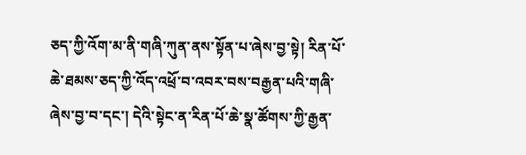ཅད་ཀྱི་འོག་མ་ནི་གཞི་ཀུན་ནས་སྟོན་པ་ཞེས་བྱ་སྟེ། རིན་པོ་ཆེ་ཐམས་ཅད་ཀྱི་འོད་འཕྲོ་བ་འབར་བས་བརྒྱན་པའི་གཞི་ཞེས་བྱ་བ་དང་། དེའི་སྟེང་ན་རིན་པོ་ཆེ་སྣ་ཚོགས་ཀྱི་རྒྱན་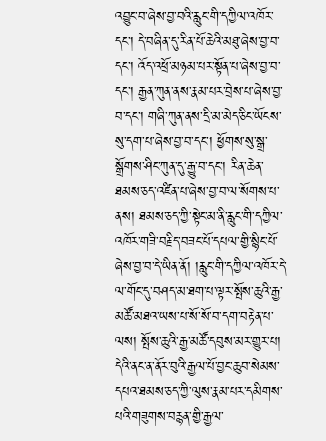འབྱུང་བ་ཞེས་བྱ་བའི་རླུང་གི་དཀྱིལ་འཁོར་དང་། དེ་བཞིན་དུ་རིན་པོ་ཆེའི་མཐུ་ཞེས་བྱ་བ་དང་། འོད་འཕྲོ་མཉམ་པར་སྟོན་པ་ཞེས་བྱ་བ་དང་། རྒྱན་ཀུན་ནས་རྣམ་པར་བྲེས་པ་ཞེས་བྱ་བ་དང་། གཞི་ཀུན་ནས་དྲི་མ་མེད་ཅིང་ཡོངས་སུ་དག་པ་ཞེས་བྱ་བ་དང་། ཕྱོགས་སུ་སྒྲ་སྒྲོགས་ཤིང་ཀུན་དུ་རྒྱུ་བ་དང་། རིན་ཆེན་ཐམས་ཅད་འཛིན་པ་ཞེས་བྱ་བ་ལ་སོགས་པ་ནས། ཐམས་ཅད་ཀྱི་སྟེང་མ་ནི་རླུང་གི་དཀྱིལ་འཁོར་གཟི་བརྗིད་བཟང་པོ་དཔལ་གྱི་སྙིང་པོ་ཞེས་བྱ་བ་དེ་ཡིན་ནོ། །རླུང་གི་དཀྱིལ་འཁོར་དེ་ལ་གོང་དུ་བཤད་མ་ཐག་པ་ལྟར་སྤོས་ཆུའི་རྒྱ་མཚོ་མཐའ་ཡས་པ་སོ་སོ་བ་དག་བརྟེན་པ་ལས། སྤོས་ཆུའི་རྒྱ་མཚོ་དབུས་མར་གྱུར་པ། དེའི་ནང་ན་ནོར་བུའི་རྒྱལ་པོ་བྱང་ཆུབ་སེམས་དཔའ་ཐམས་ཅད་ཀྱི་ལུས་རྣམ་པར་དམིགས་པའི་གཟུགས་བརྙན་གྱི་རྒྱལ་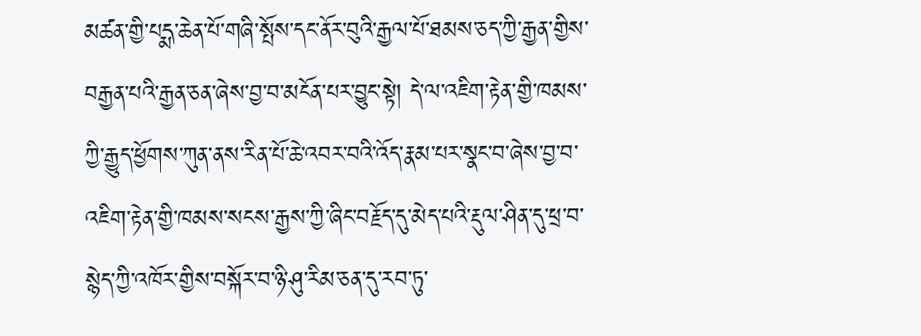མཚན་གྱི་པདྨ་ཆེན་པོ་གཞི་སྤོས་དང་ནོར་བུའི་རྒྱལ་པོ་ཐམས་ཅད་ཀྱི་རྒྱན་གྱིས་བརྒྱན་པའི་རྒྱན་ཅན་ཞེས་བྱ་བ་མངོན་པར་བྱུང་སྟེ། དེ་ལ་འཇིག་རྟེན་གྱི་ཁམས་ཀྱི་རྒྱུད་ཕྱོགས་ཀུན་ནས་རིན་པོ་ཆེ་འབར་བའི་འོད་རྣམ་པར་སྣང་བ་ཞེས་བྱ་བ་འཇིག་རྟེན་གྱི་ཁམས་སངས་རྒྱས་ཀྱི་ཞིང་བརྗོད་དུ་མེད་པའི་རྡུལ་ཤིན་དུ་ཕྲ་བ་སྙེད་ཀྱི་འཁོར་གྱིས་བསྐོར་བ་ཉི་ཤུ་རིམ་ཅན་དུ་རབ་ཏུ་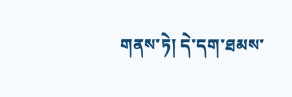གནས་ཏེ། དེ་དག་ཐམས་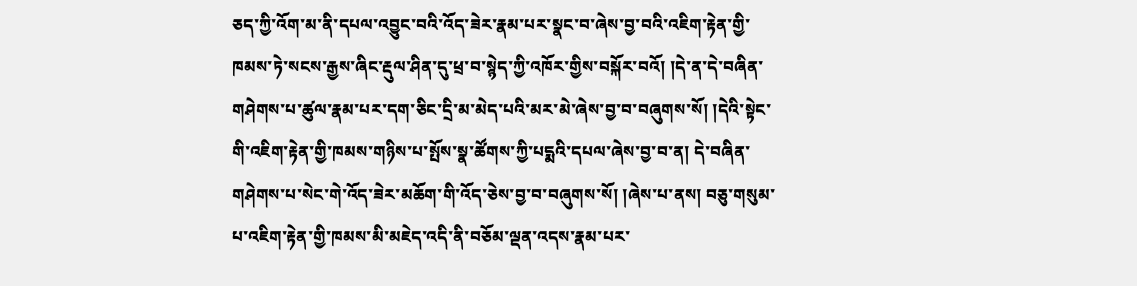ཅད་ཀྱི་འོག་མ་ནི་དཔལ་འབྱུང་བའི་འོད་ཟེར་རྣམ་པར་སྣང་བ་ཞེས་བྱ་བའི་འཇིག་རྟེན་གྱི་ཁམས་ཏེ་སངས་རྒྱས་ཞིང་རྡུལ་ཤིན་དུ་ཕྲ་བ་སྙེད་ཀྱི་འཁོར་གྱིས་བསྐོར་བའོ། །དེ་ན་དེ་བཞིན་གཤེགས་པ་ཚུལ་རྣམ་པར་དག་ཅིང་དྲི་མ་མེད་པའི་མར་མེ་ཞེས་བྱ་བ་བཞུགས་སོ། །དེའི་སྟེང་གི་འཇིག་རྟེན་གྱི་ཁམས་གཉིས་པ་སྤོས་སྣ་ཚོགས་ཀྱི་པདྨའི་དཔལ་ཞེས་བྱ་བ་ན། དེ་བཞིན་གཤེགས་པ་སེང་གེ་འོད་ཟེར་མཆོག་གི་འོད་ཅེས་བྱ་བ་བཞུགས་སོ། །ཞེས་པ་ནས། བཅུ་གསུམ་པ་འཇིག་རྟེན་གྱི་ཁམས་མི་མཇེད་འདི་ནི་བཅོམ་ལྡན་འདས་རྣམ་པར་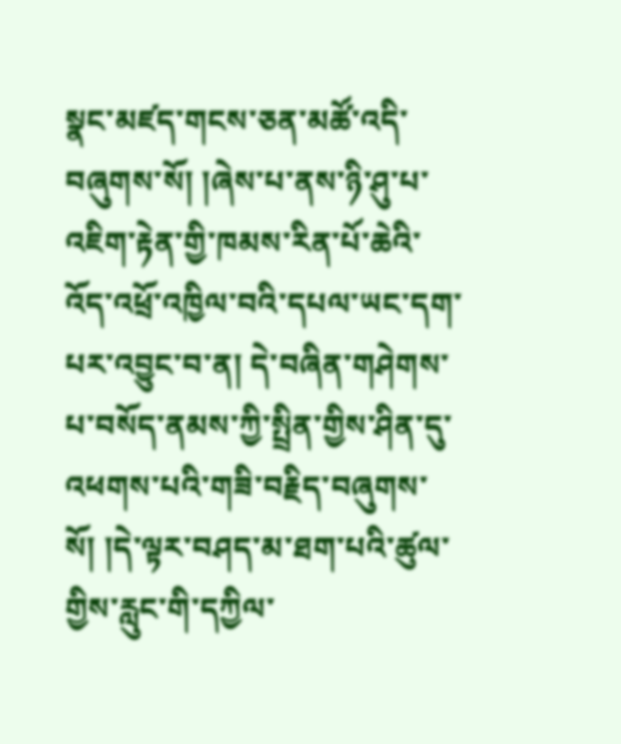སྣང་མཛད་གངས་ཅན་མཚོ་འདི་བཞུགས་སོ། །ཞེས་པ་ནས་ཉི་ཤུ་པ་འཇིག་རྟེན་གྱི་ཁམས་རིན་པོ་ཆེའི་འོད་འཕྲོ་འཁྱིལ་བའི་དཔལ་ཡང་དག་པར་འབྱུང་བ་ན། དེ་བཞིན་གཤེགས་པ་བསོད་ནམས་ཀྱི་སྤྲིན་གྱིས་ཤིན་དུ་འཕགས་པའི་གཟི་བརྗིད་བཞུགས་སོ། །དེ་ལྟར་བཤད་མ་ཐག་པའི་ཚུལ་གྱིས་རླུང་གི་དཀྱིལ་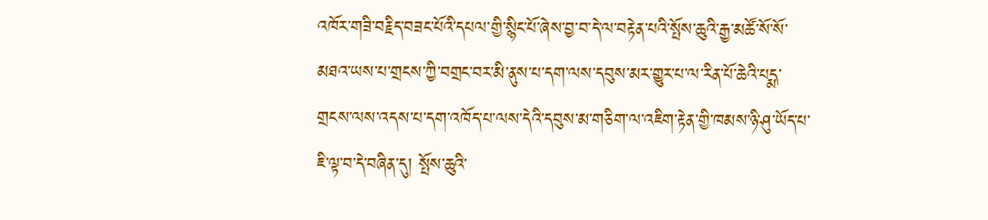འཁོར་གཟི་བརྗིད་བཟང་པོའི་དཔལ་གྱི་སྙིང་པོ་ཞེས་བྱ་བ་དེ་ལ་བརྟེན་པའི་སྤོས་ཆུའི་རྒྱ་མཚོ་སོ་སོ་མཐའ་ཡས་པ་གྲངས་ཀྱི་བགྲང་བར་མི་ནུས་པ་དག་ལས་དབུས་མར་གྱུར་པ་ལ་རིན་པོ་ཆེའི་པདྨ་གྲངས་ལས་འདས་པ་དག་འཁོད་པ་ལས་དེའི་དབུས་མ་གཅིག་ལ་འཇིག་རྟེན་གྱི་ཁམས་ཉི་ཤུ་ཡོད་པ་ཇི་ལྟ་བ་དེ་བཞིན་དུ། སྤོས་ཆུའི་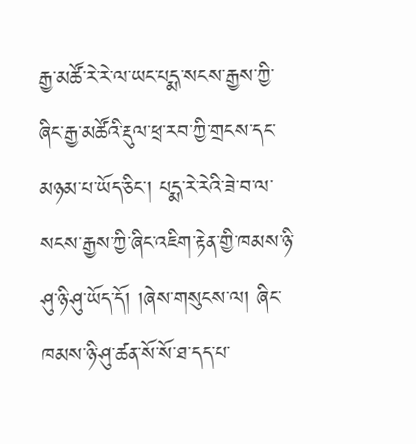རྒྱ་མཚོ་རེ་རེ་ལ་ཡང་པདྨ་སངས་རྒྱས་ཀྱི་ཞིང་རྒྱ་མཚོའི་རྡུལ་ཕྲ་རབ་ཀྱི་གྲངས་དང་མཉམ་པ་ཡོད་ཅིང་། པདྨ་རེ་རེའི་ཟེ་བ་ལ་སངས་རྒྱས་ཀྱི་ཞིང་འཇིག་རྟེན་གྱི་ཁམས་ཉི་ཤུ་ཉི་ཤུ་ཡོད་དོ། །ཞེས་གསུངས་ལ། ཞིང་ཁམས་ཉི་ཤུ་ཚན་སོ་སོ་ཐ་དད་པ་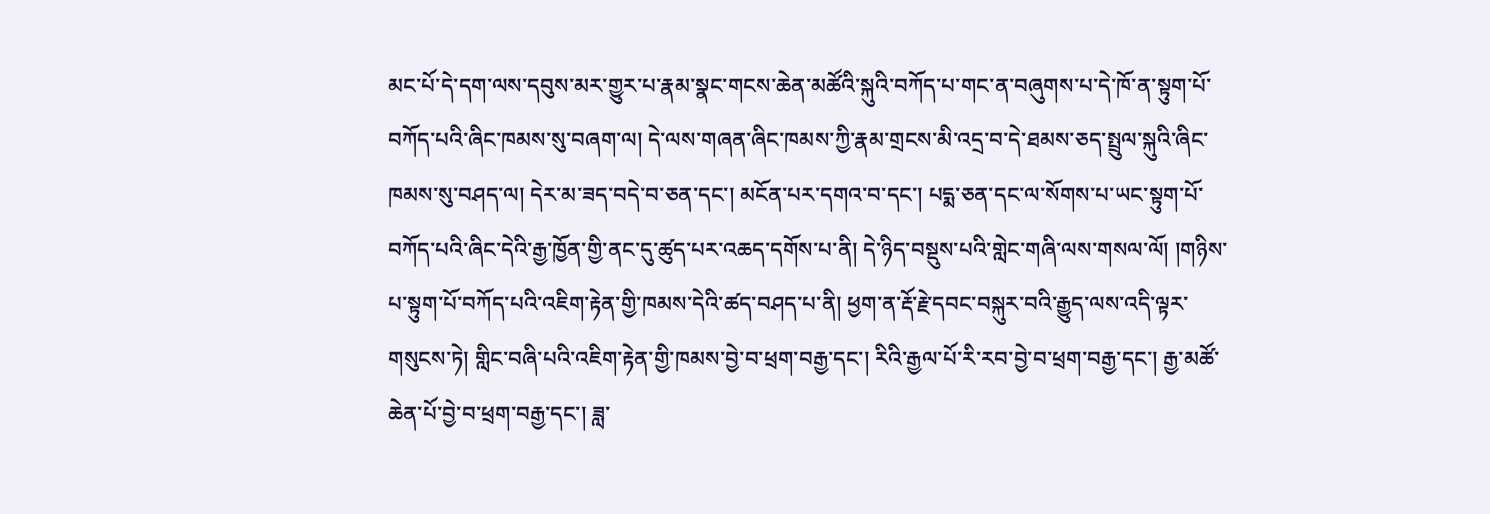མང་པོ་དེ་དག་ལས་དབུས་མར་གྱུར་པ་རྣམ་སྣང་གངས་ཆེན་མཚོའི་སྐུའི་བཀོད་པ་གང་ན་བཞུགས་པ་དེ་ཁོ་ན་སྟུག་པོ་བཀོད་པའི་ཞིང་ཁམས་སུ་བཞག་ལ། དེ་ལས་གཞན་ཞིང་ཁམས་ཀྱི་རྣམ་གྲངས་མི་འདྲ་བ་དེ་ཐམས་ཅད་སྤྲུལ་སྐུའི་ཞིང་ཁམས་སུ་བཤད་ལ། དེར་མ་ཟད་བདེ་བ་ཅན་དང་། མངོན་པར་དགའ་བ་དང་། པདྨ་ཅན་དང་ལ་སོགས་པ་ཡང་སྟུག་པོ་བཀོད་པའི་ཞིང་དེའི་རྒྱ་ཁྱོན་གྱི་ནང་དུ་ཚུད་པར་འཆད་དགོས་པ་ནི། དེ་ཉིད་བསྡུས་པའི་གླེང་གཞི་ལས་གསལ་ལོ། །གཉིས་པ་སྟུག་པོ་བཀོད་པའི་འཇིག་རྟེན་གྱི་ཁམས་དེའི་ཚད་བཤད་པ་ནི། ཕྱག་ན་རྡོ་རྗེ་དབང་བསྐུར་བའི་རྒྱུད་ལས་འདི་ལྟར་གསུངས་ཏེ། གླིང་བཞི་པའི་འཇིག་རྟེན་གྱི་ཁམས་བྱེ་བ་ཕྲག་བརྒྱ་དང་། རིའི་རྒྱལ་པོ་རི་རབ་བྱེ་བ་ཕྲག་བརྒྱ་དང་། རྒྱ་མཚོ་ཆེན་པོ་བྱེ་བ་ཕྲག་བརྒྱ་དང་། ཟླ་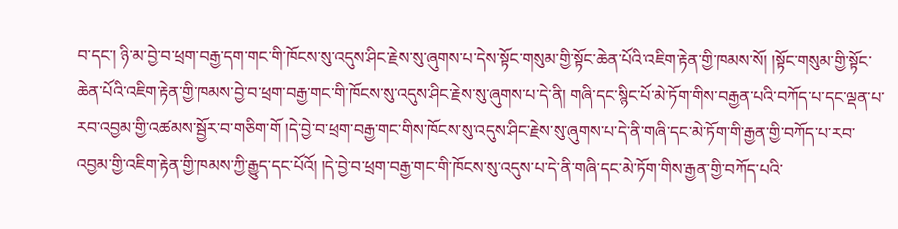བ་དང་། ཉི་མ་བྱེ་བ་ཕྲག་བརྒྱ་དག་གང་གི་ཁོངས་སུ་འདུས་ཤིང་རྗེས་སུ་ཞུགས་པ་དེས་སྟོང་གསུམ་གྱི་སྟོང་ཆེན་པོའི་འཇིག་རྟེན་གྱི་ཁམས་སོ། །སྟོང་གསུམ་གྱི་སྟོང་ཆེན་པོའི་འཇིག་རྟེན་གྱི་ཁམས་བྱེ་བ་ཕྲག་བརྒྱ་གང་གི་ཁོངས་སུ་འདུས་ཤིང་རྗེས་སུ་ཞུགས་པ་དེ་ནི། གཞི་དང་སྙིང་པོ་མེ་ཏོག་གིས་བརྒྱན་པའི་བཀོད་པ་དང་ལྡན་པ་རབ་འབྱམ་གྱི་འཚམས་སྦྱོར་བ་གཅིག་གོ །དེ་བྱེ་བ་ཕྲག་བརྒྱ་གང་གིས་ཁོངས་སུ་འདུས་ཤིང་རྗེས་སུ་ཞུགས་པ་དེ་ནི་གཞི་དང་མེ་ཏོག་གི་རྒྱན་གྱི་བཀོད་པ་རབ་འབྱམ་གྱི་འཇིག་རྟེན་གྱི་ཁམས་ཀྱི་རྒྱུད་དང་པོའོ། །དེ་བྱེ་བ་ཕྲག་བརྒྱ་གང་གི་ཁོངས་སུ་འདུས་པ་དེ་ནི་གཞི་དང་མེ་ཏོག་གིས་རྒྱན་གྱི་བཀོད་པའི་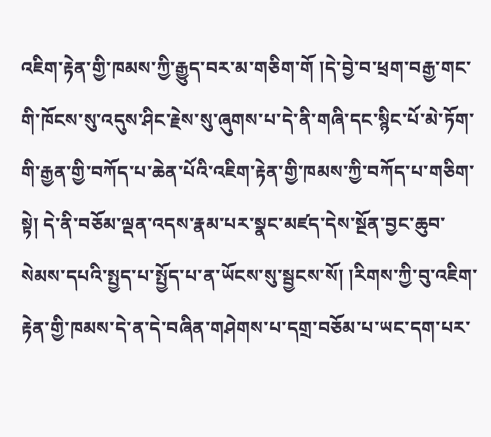འཇིག་རྟེན་གྱི་ཁམས་ཀྱི་རྒྱུད་བར་མ་གཅིག་གོ །དེ་བྱེ་བ་ཕྲག་བརྒྱ་གང་གི་ཁོངས་སུ་འདུས་ཤིང་རྗེས་སུ་ཞུགས་པ་དེ་ནི་གཞི་དང་སྙིང་པོ་མེ་ཏོག་གི་རྒྱན་གྱི་བཀོད་པ་ཆེན་པོའི་འཇིག་རྟེན་གྱི་ཁམས་ཀྱི་བཀོད་པ་གཅིག་སྟེ། དེ་ནི་བཅོམ་ལྡན་འདས་རྣམ་པར་སྣང་མཛད་དེས་སྔོན་བྱང་ཆུབ་སེམས་དཔའི་སྤྱད་པ་སྤྱོད་པ་ན་ཡོངས་སུ་སྦྱངས་སོ། །རིགས་ཀྱི་བུ་འཇིག་རྟེན་གྱི་ཁམས་དེ་ན་དེ་བཞིན་གཤེགས་པ་དགྲ་བཅོམ་པ་ཡང་དག་པར་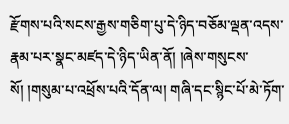རྫོགས་པའི་སངས་རྒྱས་གཅིག་པུ་དེ་ཉིད་བཅོམ་ལྡན་འདས་རྣམ་པར་སྣང་མཛད་དེ་ཉིད་ཡིན་ནོ། །ཞེས་གསུངས་སོ། །གསུམ་པ་འཕྲོས་པའི་དོན་ལ། གཞི་དང་སྙིང་པོ་མེ་ཏོག་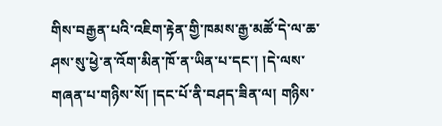གིས་བརྒྱན་པའི་འཇིག་རྟེན་གྱི་ཁམས་རྒྱ་མཚོ་དེ་ལ་ཆ་ཤས་སུ་ཕྱེ་ན་འོག་མིན་ཁོ་ན་ཡིན་པ་དང་། །དེ་ལས་གཞན་པ་གཉིས་སོ། །དང་པོ་ནི་བཤད་ཟིན་ལ། གཉིས་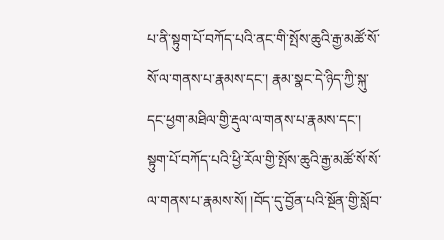པ་ནི་སྟུག་པོ་བཀོད་པའི་ནང་གི་སྤོས་ཆུའི་རྒྱ་མཚོ་སོ་སོ་ལ་གནས་པ་རྣམས་དང་། རྣམ་སྣང་དེ་ཉིད་ཀྱི་སྐུ་དང་ཕྱག་མཐིལ་གྱི་རྡུལ་ལ་གནས་པ་རྣམས་དང་། སྟུག་པོ་བཀོད་པའི་ཕྱི་རོལ་གྱི་སྤོས་ཆུའི་རྒྱ་མཚོ་སོ་སོ་ལ་གནས་པ་རྣམས་སོ། །བོད་དུ་བྱོན་པའི་སྔོན་གྱི་སློབ་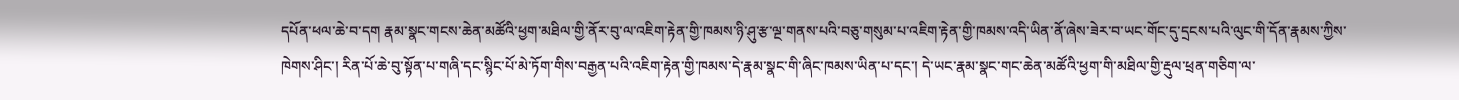དཔོན་ཕལ་ཆེ་བ་དག རྣམ་སྣང་གངས་ཆེན་མཚོའི་ཕྱག་མཐིལ་གྱི་ནོར་བུ་ལ་འཇིག་རྟེན་གྱི་ཁམས་ཉི་ཤུ་རྩ་ལྔ་གནས་པའི་བཅུ་གསུམ་པ་འཇིག་རྟེན་གྱི་ཁམས་འདི་ཡིན་ནོ་ཞེས་ཟེར་བ་ཡང་གོང་དུ་དྲངས་པའི་ལུང་གི་དོན་རྣམས་ཀྱིས་ཁེགས་ཤིང་། རིན་པོ་ཆེ་བུ་སྟོན་པ་གཞི་དང་སྙིང་པོ་མེ་ཏོག་གིས་བརྒྱན་པའི་འཇིག་རྟེན་གྱི་ཁམས་དེ་རྣམ་སྣང་གི་ཞིང་ཁམས་ཡིན་པ་དང་། དེ་ཡང་རྣམ་སྣང་གང་ཆེན་མཚོའི་ཕྱག་གི་མཐིལ་གྱི་རྡུལ་ཕྲན་གཅིག་ལ་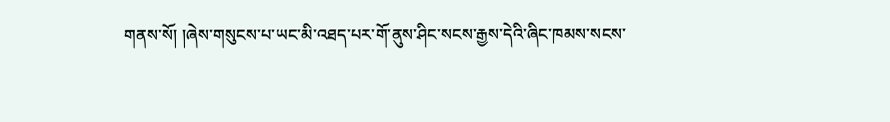གནས་སོ། །ཞེས་གསུངས་པ་ཡང་མི་འཐད་པར་གོ་ནུས་ཤིང་སངས་རྒྱས་དེའི་ཞིང་ཁམས་སངས་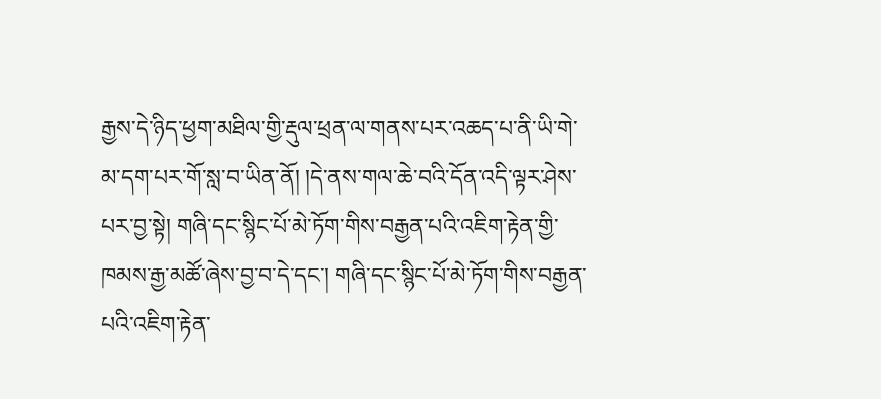རྒྱས་དེ་ཉིད་ཕྱག་མཐིལ་གྱི་རྡུལ་ཕྲན་ལ་གནས་པར་འཆད་པ་ནི་ཡི་གེ་མ་དག་པར་གོ་སླ་བ་ཡིན་ནོ། །དེ་ནས་གལ་ཆེ་བའི་དོན་འདི་ལྟར་ཤེས་པར་བྱ་སྟེ། གཞི་དང་སྙིང་པོ་མེ་ཏོག་གིས་བརྒྱན་པའི་འཇིག་རྟེན་གྱི་ཁམས་རྒྱ་མཚོ་ཞེས་བྱ་བ་དེ་དང་། གཞི་དང་སྙིང་པོ་མེ་ཏོག་གིས་བརྒྱན་པའི་འཇིག་རྟེན་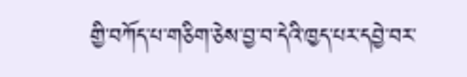གྱི་བཀོད་པ་གཅིག་ཅེས་བྱ་བ་དེའི་ཁྱད་པར་དབྱེ་བར་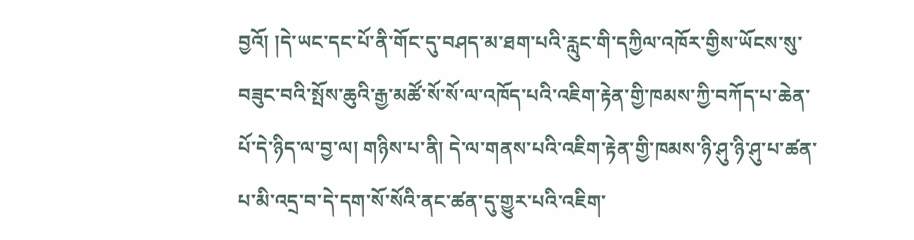བྱའོ། །དེ་ཡང་དང་པོ་ནི་གོང་དུ་བཤད་མ་ཐག་པའི་རླུང་གི་དཀྱིལ་འཁོར་གྱིས་ཡོངས་སུ་བཟུང་བའི་སྤོས་ཆུའི་རྒྱ་མཚོ་སོ་སོ་ལ་འཁོད་པའི་འཇིག་རྟེན་གྱི་ཁམས་ཀྱི་བཀོད་པ་ཆེན་པོ་དེ་ཉིད་ལ་བྱ་ལ། གཉིས་པ་ནི། དེ་ལ་གནས་པའི་འཇིག་རྟེན་གྱི་ཁམས་ཉི་ཤུ་ཉི་ཤུ་པ་ཚན་པ་མི་འདྲ་བ་དེ་དག་སོ་སོའི་ནང་ཚན་དུ་གྱུར་པའི་འཇིག་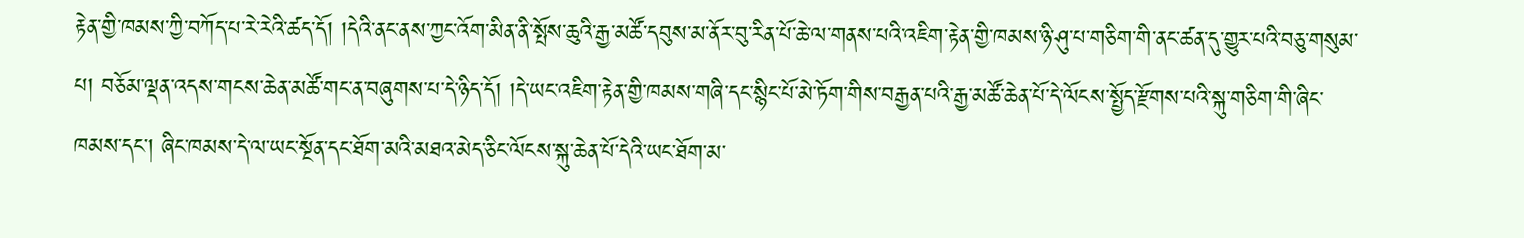རྟེན་གྱི་ཁམས་ཀྱི་བཀོད་པ་རེ་རེའི་ཚད་དོ། །དེའི་ནང་ནས་ཀྱང་འོག་མིན་ནི་སྤོས་ཆུའི་རྒྱ་མཚོ་དབུས་མ་ནོར་བུ་རིན་པོ་ཆེ་ལ་གནས་པའི་འཇིག་རྟེན་གྱི་ཁམས་ཉི་ཤུ་པ་གཅིག་གི་ནང་ཚན་དུ་གྱུར་པའི་བཅུ་གསུམ་པ། བཅོམ་ལྡན་འདས་གངས་ཆེན་མཚོ་གང་ན་བཞུགས་པ་དེ་ཉིད་དོ། །དེ་ཡང་འཇིག་རྟེན་གྱི་ཁམས་གཞི་དང་སྙིང་པོ་མེ་ཏོག་གིས་བརྒྱན་པའི་རྒྱ་མཚོ་ཆེན་པོ་དེ་ལོངས་སྤྱོད་རྫོགས་པའི་སྐུ་གཅིག་གི་ཞིང་ཁམས་དང་། ཞིང་ཁམས་དེ་ལ་ཡང་སྔོན་དང་ཐོག་མའི་མཐའ་མེད་ཅིང་ལོངས་སྐུ་ཆེན་པོ་དེའི་ཡང་ཐོག་མ་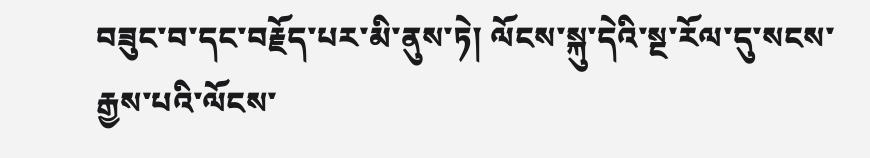བཟུང་བ་དང་བརྗོད་པར་མི་ནུས་ཏེ། ལོངས་སྐུ་དེའི་སྔ་རོལ་དུ་སངས་རྒྱས་པའི་ལོངས་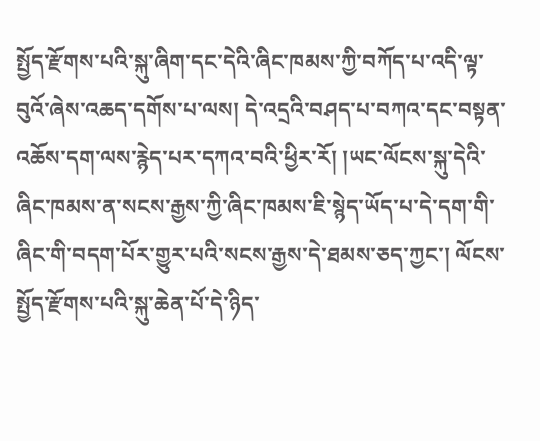སྤྱོད་རྫོགས་པའི་སྐུ་ཞིག་དང་དེའི་ཞིང་ཁམས་ཀྱི་བཀོད་པ་འདི་ལྟ་བུའོ་ཞེས་འཆད་དགོས་པ་ལས། དེ་འདྲའི་བཤད་པ་བཀའ་དང་བསྟན་འཆོས་དག་ལས་རྙེད་པར་དཀའ་བའི་ཕྱིར་རོ། །ཡང་ལོངས་སྐུ་དེའི་ཞིང་ཁམས་ན་སངས་རྒྱས་ཀྱི་ཞིང་ཁམས་ཇི་སྙེད་ཡོད་པ་དེ་དག་གི་ཞིང་གི་བདག་པོར་གྱུར་པའི་སངས་རྒྱས་དེ་ཐམས་ཅད་ཀྱང་། ལོངས་སྤྱོད་རྫོགས་པའི་སྐུ་ཆེན་པོ་དེ་ཉིད་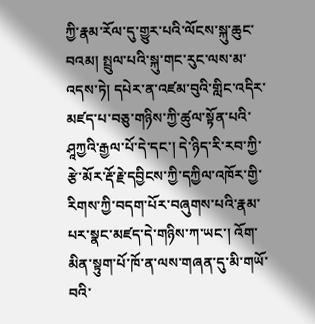ཀྱི་རྣམ་རོལ་དུ་གྱུར་པའི་ལོངས་སྐུ་ཆུང་བའམ། སྤྲུལ་པའི་སྐུ་གང་རུང་ལས་མ་འདས་ཏེ། དཔེར་ན་འཛམ་བུའི་གླིང་འདིར་མཛད་པ་བཅུ་གཉིས་ཀྱི་ཚུལ་སྟོན་པའི་ཤཱཀྱའི་རྒྱལ་པོ་དེ་དང་། དེ་ཉིད་རི་རབ་ཀྱི་རྩེ་མོར་རྡོ་རྗེ་དབྱིངས་ཀྱི་དཀྱིལ་འཁོར་གྱི་རིགས་ཀྱི་བདག་པོར་བཞུགས་པའི་རྣམ་པར་སྣང་མཛད་དེ་གཉིས་ཀ་ཡང་། འོག་མིན་སྟུག་པོ་ཁོ་ན་ལས་གཞན་དུ་མི་གཡོ་བའི་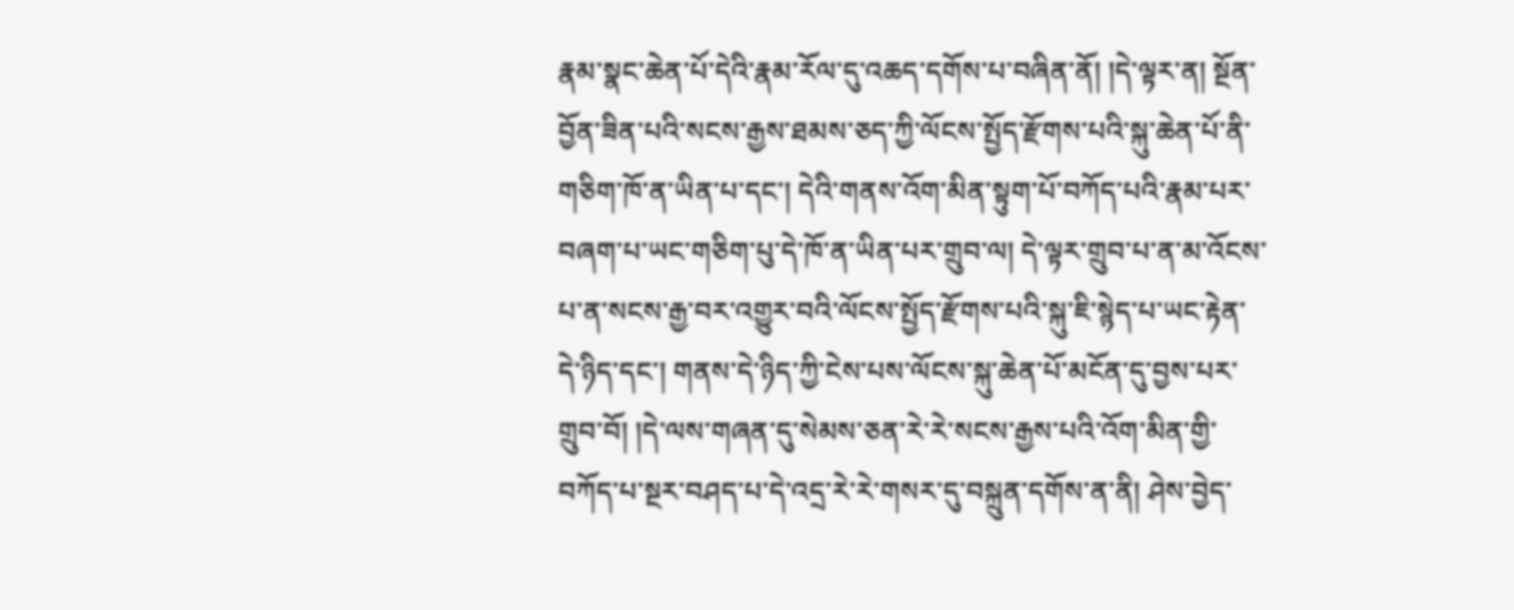རྣམ་སྣང་ཆེན་པོ་དེའི་རྣམ་རོལ་དུ་འཆད་དགོས་པ་བཞིན་ནོ། །དེ་ལྟར་ན། སྔོན་བྱོན་ཟིན་པའི་སངས་རྒྱས་ཐམས་ཅད་ཀྱི་ལོངས་སྤྱོད་རྫོགས་པའི་སྐུ་ཆེན་པོ་ནི་གཅིག་ཁོ་ན་ཡིན་པ་དང་། དེའི་གནས་འོག་མིན་སྟུག་པོ་བཀོད་པའི་རྣམ་པར་བཞག་པ་ཡང་གཅིག་པུ་དེ་ཁོ་ན་ཡིན་པར་གྲུབ་ལ། དེ་ལྟར་གྲུབ་པ་ན་མ་འོངས་པ་ན་སངས་རྒྱ་བར་འགྱུར་བའི་ལོངས་སྤྱོད་རྫོགས་པའི་སྐུ་ཇི་སྙེད་པ་ཡང་རྟེན་དེ་ཉིད་དང་། གནས་དེ་ཉིད་ཀྱི་ངེས་པས་ལོངས་སྐུ་ཆེན་པོ་མངོན་དུ་བྱས་པར་གྲུབ་བོ། །དེ་ལས་གཞན་དུ་སེམས་ཅན་རེ་རེ་སངས་རྒྱས་པའི་འོག་མིན་གྱི་བཀོད་པ་སྔར་བཤད་པ་དེ་འདྲ་རེ་རེ་གསར་དུ་བསྐྲུན་དགོས་ན་ནི། ཤེས་བྱེད་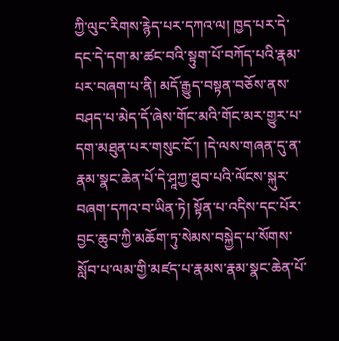ཀྱི་ལུང་རིགས་རྙེད་པར་དཀའ་ལ། ཁྱད་པར་དེ་དང་དེ་དག་མ་ཚང་བའི་སྟུག་པོ་བཀོད་པའི་རྣམ་པར་བཞག་པ་ནི། མདོ་རྒྱུད་བསྟན་བཅོས་ནས་བཤད་པ་མེད་དོ་ཞེས་གོང་མའི་གོང་མར་གྱུར་པ་དག་མཐུན་པར་གསུང་ངོ་། །དེ་ལས་གཞན་དུ་ན་རྣམ་སྣང་ཆེན་པོ་དེ་ཤཱཀྱ་ཐུབ་པའི་ལོངས་སྐུར་བཞག་དཀའ་བ་ཡིན་ཏེ། སྟོན་པ་འདིས་དང་པོར་བྱང་ཆུབ་ཀྱི་མཆོག་ཏུ་སེམས་བསྐྱེད་པ་སོགས་སློབ་པ་ལམ་གྱི་མཛད་པ་རྣམས་རྣམ་སྣང་ཆེན་པོ་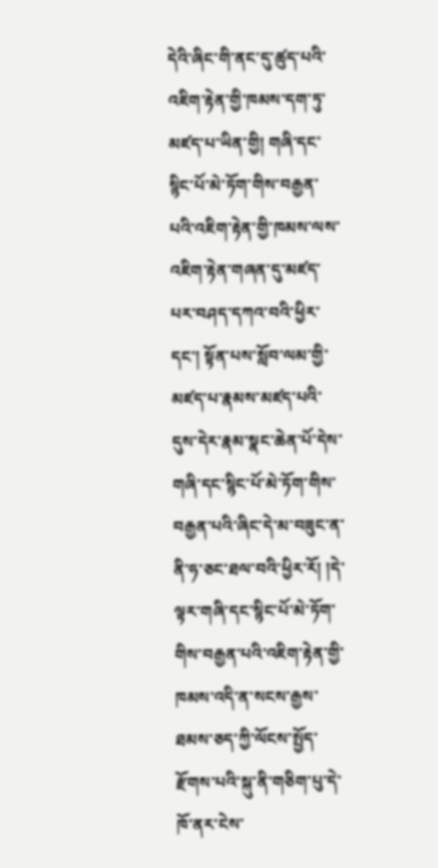དེའི་ཞིང་གི་ནང་དུ་ཚུད་པའི་འཇིག་རྟེན་གྱི་ཁམས་དག་ཏུ་མཛད་པ་ཡིན་གྱི། གཞི་དང་སྙིང་པོ་མེ་ཏོག་གིས་བརྒྱན་པའི་འཇིག་རྟེན་གྱི་ཁམས་ལས་འཇིག་རྟེན་གཞན་དུ་མཛད་པར་བཤད་དཀའ་བའི་ཕྱིར་དང་། སྟོན་པས་སློབ་ལམ་གྱི་མཛད་པ་རྣམས་མཛད་པའི་དུས་དེར་རྣམ་སྣང་ཆེན་པོ་དེས་གཞི་དང་སྙིང་པོ་མེ་ཏོག་གིས་བརྒྱན་པའི་ཞིང་དེ་མ་བཟུང་ན་ནི་ཧ་ཅང་ཐལ་བའི་ཕྱིར་རོ། །དེ་ལྟར་གཞི་དང་སྙིང་པོ་མེ་ཏོག་གིས་བརྒྱན་པའི་འཇིག་རྟེན་གྱི་ཁམས་འདི་ན་སངས་རྒྱས་ཐམས་ཅད་ཀྱི་ལོངས་སྤྱོད་རྫོགས་པའི་སྐུ་ནི་གཅིག་པུ་དེ་ཁོ་ནར་ངེས་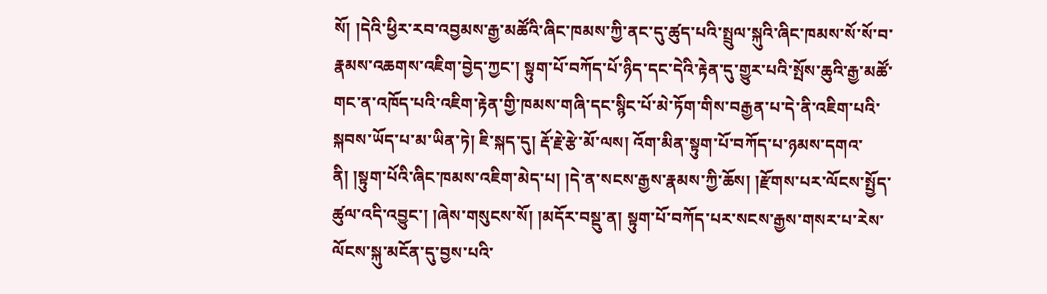སོ། །དེའི་ཕྱིར་རབ་འབྱམས་རྒྱ་མཚོའི་ཞིང་ཁམས་ཀྱི་ནང་དུ་ཚུད་པའི་སྤྲུལ་སྐུའི་ཞིང་ཁམས་སོ་སོ་བ་རྣམས་འཆགས་འཇིག་བྱེད་ཀྱང་། སྟུག་པོ་བཀོད་པོ་ཉིད་དང་དེའི་རྟེན་དུ་གྱུར་པའི་སྤོས་ཆུའི་རྒྱ་མཚོ་གང་ན་འཁོད་པའི་འཇིག་རྟེན་གྱི་ཁམས་གཞི་དང་སྙིང་པོ་མེ་ཏོག་གིས་བརྒྱན་པ་དེ་ནི་འཇིག་པའི་སྐབས་ཡོད་པ་མ་ཡིན་ཏེ། ཇི་སྐད་དུ། རྡོ་རྗེ་རྩེ་མོ་ལས། འོག་མིན་སྟུག་པོ་བཀོད་པ་ཉམས་དགའ་ནི། །སྟུག་པོའི་ཞིང་ཁམས་འཇིག་མེད་པ། །དེ་ན་སངས་རྒྱས་རྣམས་ཀྱི་ཆོས། །རྫོགས་པར་ལོངས་སྤྱོད་ཚུལ་འདི་འབྱུང་། །ཞེས་གསུངས་སོ། །མདོར་བསྡུ་ན། སྟུག་པོ་བཀོད་པར་སངས་རྒྱས་གསར་པ་རེས་ལོངས་སྐུ་མངོན་དུ་བྱས་པའི་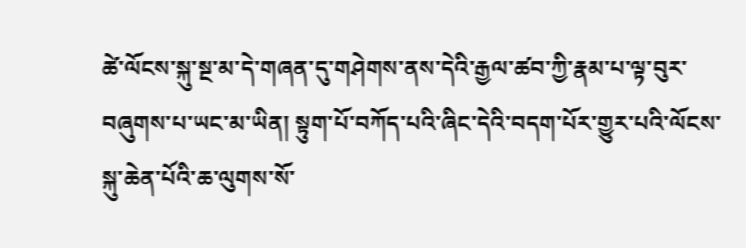ཚེ་ལོངས་སྐུ་སྔ་མ་དེ་གཞན་དུ་གཤེགས་ནས་དེའི་རྒྱལ་ཚབ་ཀྱི་རྣམ་པ་ལྟ་བུར་བཞུགས་པ་ཡང་མ་ཡིན། སྟུག་པོ་བཀོད་པའི་ཞིང་དེའི་བདག་པོར་གྱུར་པའི་ལོངས་སྐུ་ཆེན་པོའི་ཆ་ལུགས་སོ་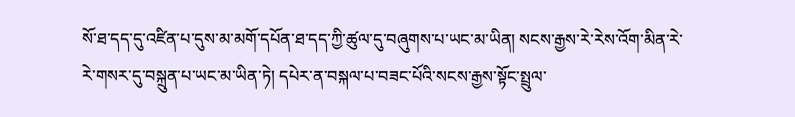སོ་ཐ་དད་དུ་འཛིན་པ་དུས་མ་མགོ་དཔོན་ཐ་དད་ཀྱི་ཚུལ་དུ་བཞུགས་པ་ཡང་མ་ཡིན། སངས་རྒྱས་རེ་རེས་འོག་མིན་རེ་རེ་གསར་དུ་བསྐྲུན་པ་ཡང་མ་ཡིན་ཏེ། དཔེར་ན་བསྐལ་པ་བཟང་པོའི་སངས་རྒྱས་སྟོང་སྤྲུལ་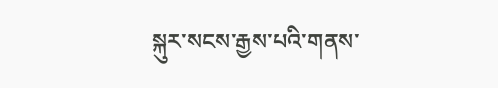སྐུར་སངས་རྒྱས་པའི་གནས་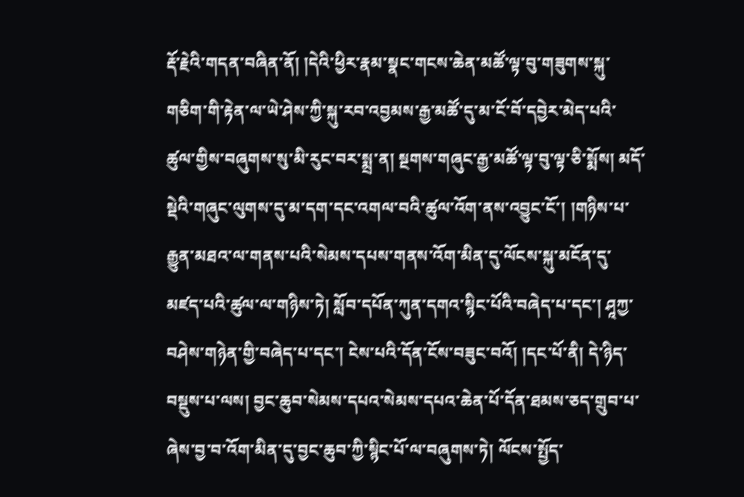རྡོ་རྗེའི་གདན་བཞིན་ནོ། །དེའི་ཕྱིར་རྣམ་སྣང་གངས་ཆེན་མཚོ་ལྟ་བུ་གཟུགས་སྐུ་གཅིག་གི་རྟེན་ལ་ཡེ་ཤེས་ཀྱི་སྐུ་རབ་འབྱམས་རྒྱ་མཚོ་དུ་མ་ངོ་བོ་དབྱེར་མེད་པའི་ཚུལ་གྱིས་བཞུགས་སུ་མི་རུང་བར་སྨྲ་ན། སྔགས་གཞུང་རྒྱ་མཚོ་ལྟ་བུ་ལྟ་ཅི་སྨོས། མདོ་སྡེའི་གཞུང་ལུགས་དུ་མ་དག་དང་འགལ་བའི་ཚུལ་འོག་ནས་འབྱུང་ངོ་། །གཉིས་པ་རྒྱུན་མཐའ་ལ་གནས་པའི་སེམས་དཔས་གནས་འོག་མིན་དུ་ལོངས་སྐུ་མངོན་དུ་མཛད་པའི་ཚུལ་ལ་གཉིས་ཏེ། སློབ་དཔོན་ཀུན་དགའ་སྙིང་པོའི་བཞེད་པ་དང་། ཤཱཀྱ་བཤེས་གཉེན་གྱི་བཞེད་པ་དང་། ངེས་པའི་དོན་ངོས་བཟུང་བའོ། །དང་པོ་ནི། དེ་ཉིད་བསྡུས་པ་ལས། བྱང་ཆུབ་སེམས་དཔའ་སེམས་དཔའ་ཆེན་པོ་དོན་ཐམས་ཅད་གྲུབ་པ་ཞེས་བྱ་བ་འོག་མིན་དུ་བྱང་ཆུབ་ཀྱི་སྙིང་པོ་ལ་བཞུགས་ཏེ། ལོངས་སྤྱོད་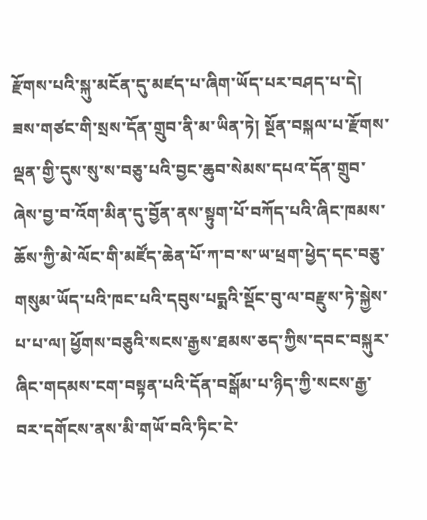རྫོགས་པའི་སྐུ་མངོན་དུ་མཛད་པ་ཞིག་ཡོད་པར་བཤད་པ་དེ། ཟས་གཙང་གི་སྲས་དོན་གྲུབ་ནི་མ་ཡིན་ཏེ། སྔོན་བསྐལ་པ་རྫོགས་ལྡན་གྱི་དུས་སུ་ས་བཅུ་པའི་བྱང་ཆུབ་སེམས་དཔའ་དོན་གྲུབ་ཞེས་བྱ་བ་འོག་མིན་དུ་བྱོན་ནས་སྟུག་པོ་བཀོད་པའི་ཞིང་ཁམས་ཆོས་ཀྱི་མེ་ལོང་གི་མཛོད་ཆེན་པོ་ཀ་བ་ས་ཡ་ཕྲག་ཕྱེད་དང་བཅུ་གསུམ་ཡོད་པའི་ཁང་པའི་དབུས་པདྨའི་སྡོང་བུ་ལ་བརྫུས་ཏེ་སྐྱེས་པ་པ་ལ། ཕྱོགས་བཅུའི་སངས་རྒྱས་ཐམས་ཅད་ཀྱིས་དབང་བསྐུར་ཞིང་གདམས་ངག་བསྟན་པའི་དོན་བསྒོམ་པ་ཉིད་ཀྱི་སངས་རྒྱ་བར་དགོངས་ནས་མི་གཡོ་བའི་ཏིང་ངེ་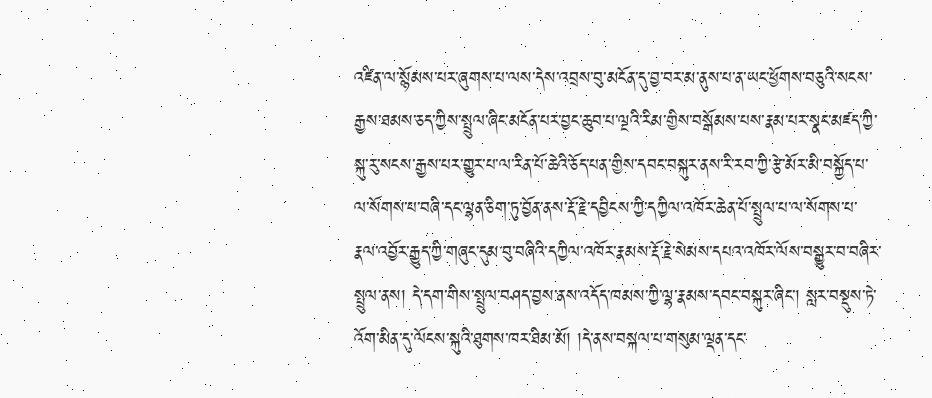འཛིན་ལ་སྙོམས་པར་ཞུགས་པ་ལས་དེས་འབྲས་བུ་མངོན་དུ་བྱ་བར་མ་ནུས་པ་ན་ཡང་ཕྱོགས་བཅུའི་སངས་རྒྱས་ཐམས་ཅད་ཀྱིས་སྤྲུལ་ཞིང་མངོན་པར་བྱང་ཆུབ་པ་ལྔའི་རིམ་གྱིས་བསྒོམས་པས་རྣམ་པར་སྣང་མཛད་ཀྱི་སྐུ་རུ་སངས་རྒྱས་པར་གྱུར་པ་ལ་རིན་པོ་ཆེའི་ཅོད་པན་གྱིས་དབང་བསྐུར་ནས་རི་རབ་ཀྱི་རྩེ་མོར་མི་བསྐྱོད་པ་ལ་སོགས་པ་བཞི་དང་ལྷན་ཅིག་ཏུ་བྱོན་ནས་རྡོ་རྗེ་དབྱིངས་ཀྱི་དཀྱིལ་འཁོར་ཆེན་པོ་སྤྲུལ་པ་ལ་སོགས་པ་རྣལ་འབྱོར་རྒྱུད་ཀྱི་གཞུང་དུམ་བུ་བཞིའི་དཀྱིལ་འཁོར་རྣམས་རྡོ་རྗེ་སེམས་དཔའ་འཁོར་ལོས་བསྒྱུར་བ་བཞིར་སྤྲུལ་ནས། དེ་དག་གིས་སྤྲུལ་བཤད་བྱས་ནས་འདོད་ཁམས་ཀྱི་ལྷ་རྣམས་དབང་བསྐུར་ཞིང་། སླར་བསྡུས་ཏེ་འོག་མིན་དུ་ལོངས་སྐུའི་ཐུགས་ཁར་ཐིམ་མོ། །དེ་ནས་བསྐལ་པ་གསུམ་ལྡན་དང་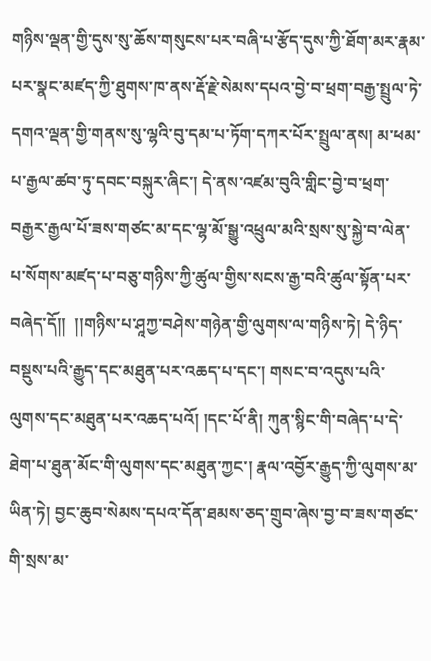གཉིས་ལྡན་གྱི་དུས་སུ་ཆོས་གསུངས་པར་བཞི་པ་རྩོད་དུས་ཀྱི་ཐོག་མར་རྣམ་པར་སྣང་མཛད་ཀྱི་ཐུགས་ཁ་ནས་རྡོ་རྗེ་སེམས་དཔའ་བྱེ་བ་ཕྲག་བརྒྱ་སྤྲུལ་ཏེ་དགའ་ལྡན་གྱི་གནས་སུ་ལྷའི་བུ་དམ་པ་ཏོག་དཀར་པོར་སྤྲུལ་ནས། མ་ཕམ་པ་རྒྱལ་ཚབ་ཏུ་དབང་བསྐུར་ཞིང་། དེ་ནས་འཛམ་བུའི་གླིང་བྱེ་བ་ཕྲག་བརྒྱར་རྒྱལ་པོ་ཟས་གཙང་མ་དང་ལྷ་མོ་སྒྱུ་འཕྲུལ་མའི་སྲས་སུ་སྐྱེ་བ་ལེན་པ་སོགས་མཛད་པ་བཅུ་གཉིས་ཀྱི་ཚུལ་གྱིས་སངས་རྒྱ་བའི་ཚུལ་སྟོན་པར་བཞེད་དོ།།  །།གཉིས་པ་ཤཱཀྱ་བཤེས་གཉེན་གྱི་ལུགས་ལ་གཉིས་ཏེ། དེ་ཉིད་བསྡུས་པའི་རྒྱུད་དང་མཐུན་པར་འཆད་པ་དང་། གསང་བ་འདུས་པའི་ལུགས་དང་མཐུན་པར་འཆད་པའོ། །དང་པོ་ནི། ཀུན་སྙིང་གི་བཞེད་པ་དེ་ཐེག་པ་ཐུན་མོང་གི་ལུགས་དང་མཐུན་ཀྱང་། རྣལ་འབྱོར་རྒྱུད་ཀྱི་ལུགས་མ་ཡིན་ཏེ། བྱང་ཆུབ་སེམས་དཔའ་དོན་ཐམས་ཅད་གྲུབ་ཞེས་བྱ་བ་ཟས་གཙང་གི་སྲས་མ་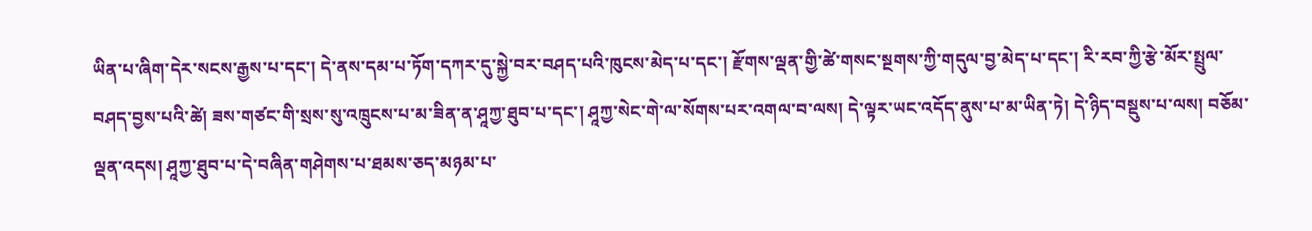ཡིན་པ་ཞིག་དེར་སངས་རྒྱས་པ་དང་། དེ་ནས་དམ་པ་ཏོག་དཀར་དུ་སྐྱེ་བར་བཤད་པའི་ཁུངས་མེད་པ་དང་། རྫོགས་ལྡན་གྱི་ཚེ་གསང་སྔགས་ཀྱི་གདུལ་བྱ་མེད་པ་དང་། རི་རབ་ཀྱི་རྩེ་མོར་སྤྲུལ་བཤད་བྱས་པའི་ཚེ། ཟས་གཙང་གི་སྲས་སུ་འཁྲུངས་པ་མ་ཟིན་ན་ཤཱཀྱ་ཐུབ་པ་དང་། ཤཱཀྱ་སེང་གེ་ལ་སོགས་པར་འགལ་བ་ལས། དེ་ལྟར་ཡང་འདོད་ནུས་པ་མ་ཡིན་ཏེ། དེ་ཉིད་བསྡུས་པ་ལས། བཅོམ་ལྡན་འདས། ཤཱཀྱ་ཐུབ་པ་དེ་བཞིན་གཤེགས་པ་ཐམས་ཅད་མཉམ་པ་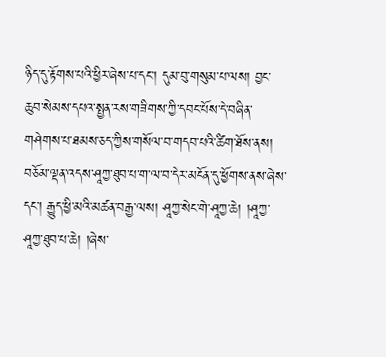ཉིད་དུ་རྟོགས་པའི་ཕྱིར་ཞེས་པ་དང་། དུམ་བུ་གསུམ་པ་ལས། བྱང་ཆུབ་སེམས་དཔའ་སྤྱན་རས་གཟིགས་ཀྱི་དབང་པོས་དེ་བཞིན་གཤེགས་པ་ཐམས་ཅད་ཀྱིས་གསོལ་བ་གདབ་པའི་ཚིག་ཐོས་ནས། བཅོམ་ལྡན་འདས་ཤཱཀྱ་ཐུབ་པ་ག་ལ་བ་དེར་མངོན་དུ་ཕྱོགས་ནས་ཞེས་དང་། རྒྱུད་ཕྱི་མའི་མཚན་བརྒྱ་ལས། ཤཱཀྱ་སེང་གེ་ཤཱཀྱ་ཆེ། །ཤཱཀྱ་ཤཱཀྱ་ཐུབ་པ་ཆེ། །ཞེས་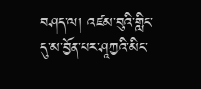བཤད་ལ། འཛམ་བུའི་གླིང་དུ་མ་བྱོན་པར་ཤཱཀྱའི་མིང་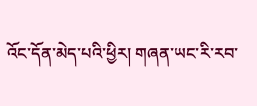འོང་དོན་མེད་པའི་ཕྱིར། གཞན་ཡང་རི་རབ་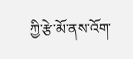ཀྱི་རྩེ་མོ་ནས་འོག་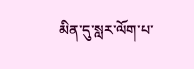མིན་དུ་སླར་ལོག་པ་